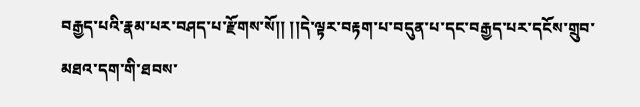བརྒྱད་པའི་རྣམ་པར་བཤད་པ་རྫོགས་སོ།། །།དེ་ལྟར་བརྟག་པ་བདུན་པ་དང་བརྒྱད་པར་དངོས་གྲུབ་མཐའ་དག་གི་ཐབས་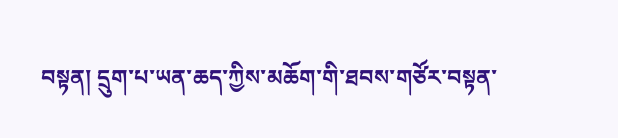བསྟན། དྲུག་པ་ཡན་ཆད་ཀྱིས་མཆོག་གི་ཐབས་གཙོར་བསྟན་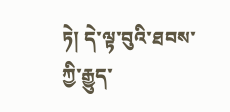ཏེ། དེ་ལྟ་བུའི་ཐབས་ཀྱི་རྒྱུད་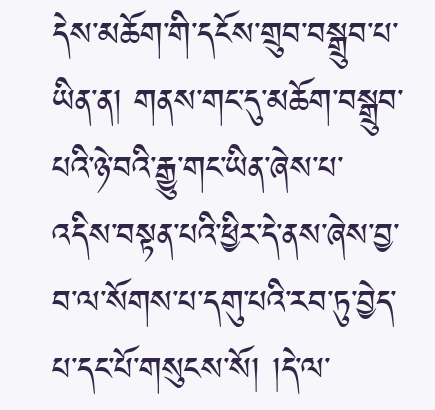དེས་མཆོག་གི་དངོས་གྲུབ་བསྒྲུབ་པ་ཡིན་ན། གནས་གང་དུ་མཆོག་བསྒྲུབ་པའི་ཉེ་བའི་རྒྱུ་གང་ཡིན་ཞེས་པ་འདིས་བསྟན་པའི་ཕྱིར་དེ་ནས་ཞེས་བྱ་བ་ལ་སོགས་པ་དགུ་པའི་རབ་ཏུ་བྱེད་པ་དང་པོ་གསུངས་སོ། །དེ་ལ་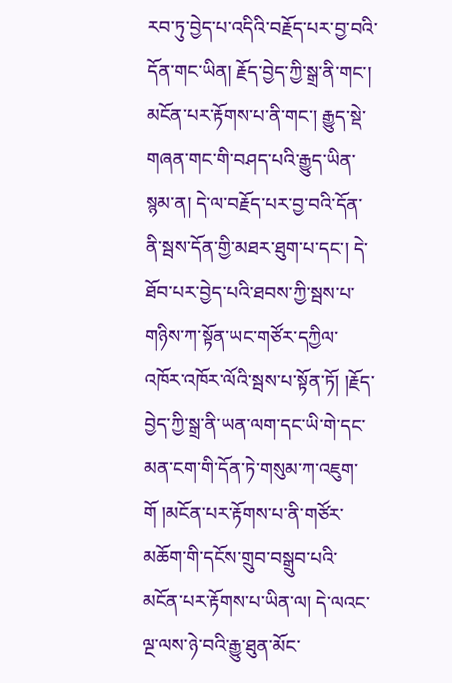རབ་ཏུ་བྱེད་པ་འདིའི་བརྗོད་པར་བྱ་བའི་དོན་གང་ཡིན། རྗོད་བྱེད་ཀྱི་སྒྲ་ནི་གང་། མངོན་པར་རྟོགས་པ་ནི་གང་། རྒྱུད་སྡེ་གཞན་གང་གི་བཤད་པའི་རྒྱུད་ཡིན་སྙམ་ན། དེ་ལ་བརྗོད་པར་བྱ་བའི་དོན་ནི་སྦས་དོན་གྱི་མཐར་ཐུག་པ་དང་། དེ་ཐོབ་པར་བྱེད་པའི་ཐབས་ཀྱི་སྦས་པ་གཉིས་ཀ་སྟོན་ཡང་གཙོར་དཀྱིལ་འཁོར་འཁོར་ལོའི་སྦས་པ་སྟོན་ཏོ། །རྗོད་བྱེད་ཀྱི་སྒྲ་ནི་ཡན་ལག་དང་ཡི་གེ་དང་མན་ངག་གི་དོན་ཏེ་གསུམ་ཀ་འཇུག་གོ །མངོན་པར་རྟོགས་པ་ནི་གཙོར་མཆོག་གི་དངོས་གྲུབ་བསྒྲུབ་པའི་མངོན་པར་རྟོགས་པ་ཡིན་ལ། དེ་ལའང་ལྔ་ལས་ཉེ་བའི་རྒྱུ་ཐུན་མོང་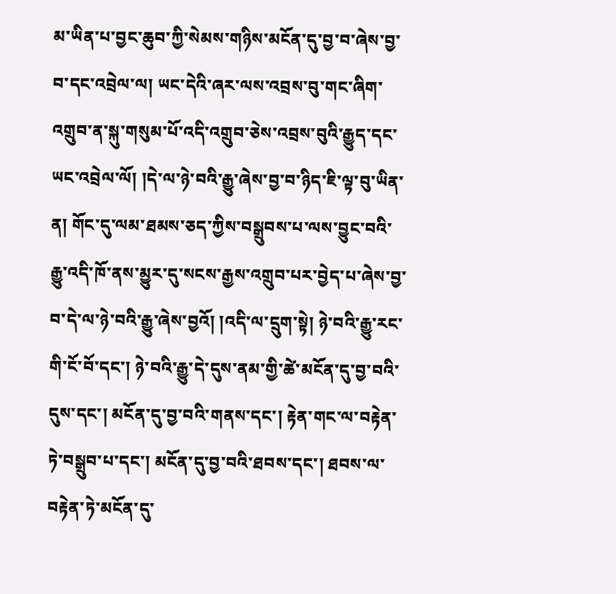མ་ཡིན་པ་བྱང་ཆུབ་ཀྱི་སེམས་གཉིས་མངོན་དུ་བྱ་བ་ཞེས་བྱ་བ་དང་འབྲེལ་ལ། ཡང་དེའི་ཞར་ལས་འབྲས་བུ་གང་ཞིག་འགྲུབ་ན་སྐུ་གསུམ་པོ་འདི་འགྲུབ་ཅེས་འབྲས་བུའི་རྒྱུད་དང་ཡང་འབྲེལ་ལོ། །དེ་ལ་ཉེ་བའི་རྒྱུ་ཞེས་བྱ་བ་ཉིད་ཇི་ལྟ་བུ་ཡིན་ན། གོང་དུ་ལམ་ཐམས་ཅད་ཀྱིས་བསྒྲུབས་པ་ལས་བྱུང་བའི་རྒྱུ་འདི་ཁོ་ནས་མྱུར་དུ་སངས་རྒྱས་འགྲུབ་པར་བྱེད་པ་ཞེས་བྱ་བ་དེ་ལ་ཉེ་བའི་རྒྱུ་ཞེས་བྱའོ། །འདི་ལ་དྲུག་སྟེ། ཉེ་བའི་རྒྱུ་རང་གི་ངོ་བོ་དང་། ཉེ་བའི་རྒྱུ་དེ་དུས་ནམ་གྱི་ཚེ་མངོན་དུ་བྱ་བའི་དུས་དང་། མངོན་དུ་བྱ་བའི་གནས་དང་། རྟེན་གང་ལ་བརྟེན་ཏེ་བསྒྲུབ་པ་དང་། མངོན་དུ་བྱ་བའི་ཐབས་དང་། ཐབས་ལ་བརྟེན་ཏེ་མངོན་དུ་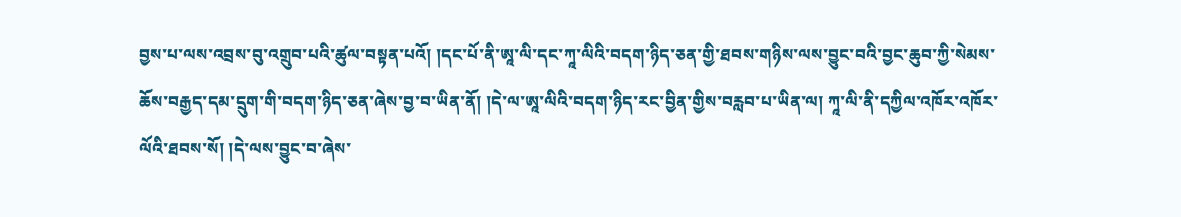བྱས་པ་ལས་འབྲས་བུ་འགྲུབ་པའི་ཚུལ་བསྟན་པའོ། །དང་པོ་ནི་ཨཱ་ལི་དང་ཀཱ་ལིའི་བདག་ཉིད་ཅན་གྱི་ཐབས་གཉིས་ལས་བྱུང་བའི་བྱང་ཆུབ་ཀྱི་སེམས་ཆོས་བརྒྱད་དམ་དྲུག་གི་བདག་ཉིད་ཅན་ཞེས་བྱ་བ་ཡིན་ནོ། །དེ་ལ་ཨཱ་ལིའི་བདག་ཉིད་རང་བྱིན་གྱིས་བརླབ་པ་ཡིན་ལ། ཀཱ་ལི་ནི་དཀྱིལ་འཁོར་འཁོར་ལོའི་ཐབས་སོ། །དེ་ལས་བྱུང་བ་ཞེས་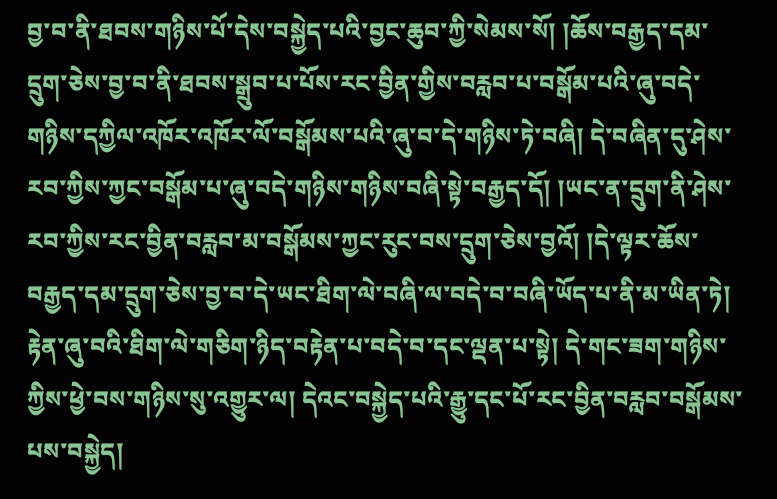བྱ་བ་ནི་ཐབས་གཉིས་པོ་དེས་བསྐྱེད་པའི་བྱང་ཆུབ་ཀྱི་སེམས་སོ། །ཆོས་བརྒྱད་དམ་དྲུག་ཅེས་བྱ་བ་ནི་ཐབས་སྒྲུབ་པ་པོས་རང་བྱིན་གྱིས་བརླབ་པ་བསྒོམ་པའི་ཞུ་བདེ་གཉིས་དཀྱིལ་འཁོར་འཁོར་ལོ་བསྒོམས་པའི་ཞུ་བ་དེ་གཉིས་ཏེ་བཞི། དེ་བཞིན་དུ་ཤེས་རབ་ཀྱིས་ཀྱང་བསྒོམ་པ་ཞུ་བདེ་གཉིས་གཉིས་བཞི་སྟེ་བརྒྱད་དོ། །ཡང་ན་དྲུག་ནི་ཤེས་རབ་ཀྱིས་རང་བྱིན་བརླབ་མ་བསྒོམས་ཀྱང་རུང་བས་དྲུག་ཅེས་བྱའོ། །དེ་ལྟར་ཆོས་བརྒྱད་དམ་དྲུག་ཅེས་བྱ་བ་དེ་ཡང་ཐིག་ལེ་བཞི་ལ་བདེ་བ་བཞི་ཡོད་པ་ནི་མ་ཡིན་ཏེ། རྟེན་ཞུ་བའི་ཐིག་ལེ་གཅིག་ཉིད་བརྟེན་པ་བདེ་བ་དང་ལྡན་པ་སྟེ། དེ་གང་ཟག་གཉིས་ཀྱིས་ཕྱེ་བས་གཉིས་སུ་འགྱུར་ལ། དེའང་བསྐྱེད་པའི་རྒྱུ་དང་པོ་རང་བྱིན་བརླབ་བསྒོམས་པས་བསྐྱེད།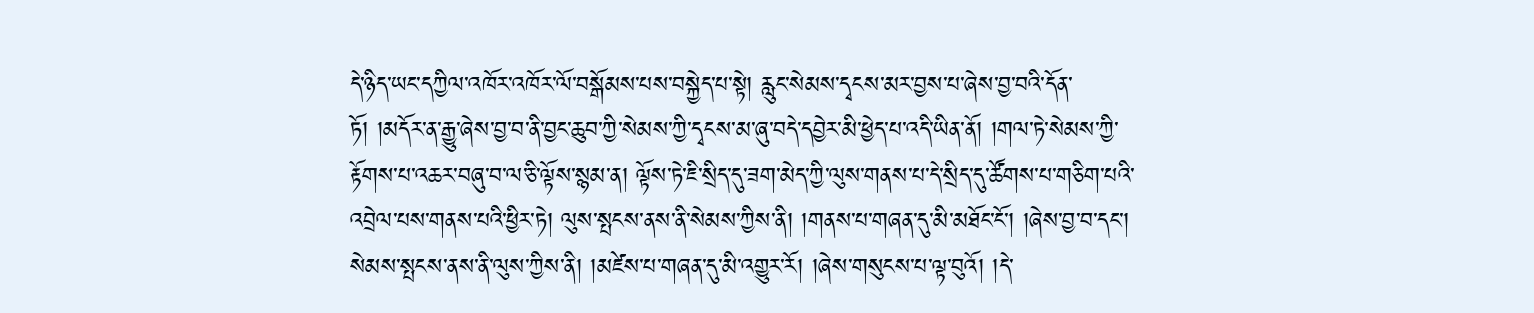དེ་ཉིད་ཡང་དཀྱིལ་འཁོར་འཁོར་ལོ་བསྒོམས་པས་བསྐྱེད་པ་སྟེ། རླུང་སེམས་དྭངས་མར་བྱས་པ་ཞེས་བྱ་བའི་དོན་ཏོ། །མདོར་ན་རྒྱུ་ཞེས་བྱ་བ་ནི་བྱང་ཆུབ་ཀྱི་སེམས་ཀྱི་དྭངས་མ་ཞུ་བདེ་དབྱེར་མི་ཕྱེད་པ་འདི་ཡིན་ནོ། །གལ་ཏེ་སེམས་ཀྱི་རྟོགས་པ་འཆར་བཞུ་བ་ལ་ཅི་ལྟོས་སྙམ་ན། ལྟོས་ཏེ་ཇི་སྲིད་དུ་ཟག་མེད་ཀྱི་ལུས་གནས་པ་དེ་སྲིད་དུ་ཚོགས་པ་གཅིག་པའི་འབྲེལ་པས་གནས་པའི་ཕྱིར་ཏེ། ལུས་སྤངས་ནས་ནི་སེམས་ཀྱིས་ནི། །གནས་པ་གཞན་དུ་མི་མཐོང་ངོ་། །ཞེས་བྱ་བ་དང་། སེམས་སྤངས་ནས་ནི་ལུས་ཀྱིས་ནི། །མཛེས་པ་གཞན་དུ་མི་འགྱུར་རོ། །ཞེས་གསུངས་པ་ལྟ་བུའོ། །དེ་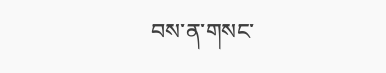བས་ན་གསང་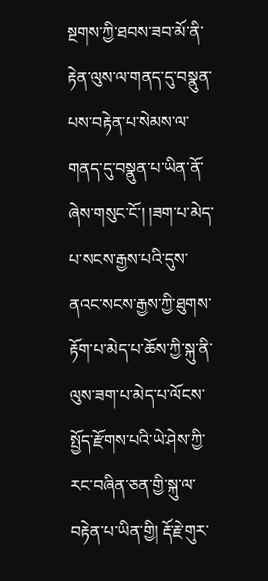སྔགས་ཀྱི་ཐབས་ཟབ་མོ་ནི་རྟེན་ལུས་ལ་གནད་དུ་བསྣུན་པས་བརྟེན་པ་སེམས་ལ་གནད་དུ་བསྣུན་པ་ཡིན་ནོ་ཞེས་གསུང་ངོ་། །ཟག་པ་མེད་པ་སངས་རྒྱས་པའི་དུས་ནའང་སངས་རྒྱས་ཀྱི་ཐུགས་རྟོག་པ་མེད་པ་ཆོས་ཀྱི་སྐུ་ནི་ལུས་ཟག་པ་མེད་པ་ལོངས་སྤྱོད་རྫོགས་པའི་ཡེ་ཤེས་ཀྱི་རང་བཞིན་ཅན་གྱི་སྐུ་ལ་བརྟེན་པ་ཡིན་གྱི། རྡོ་རྗེ་གུར་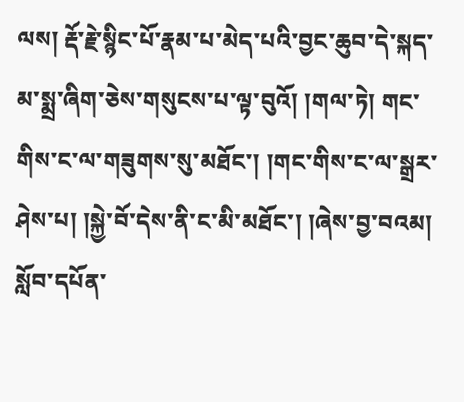ལས། རྡོ་རྗེ་སྙིང་པོ་རྣམ་པ་མེད་པའི་བྱང་ཆུབ་དེ་སྐད་མ་སྨྲ་ཞིག་ཅེས་གསུངས་པ་ལྟ་བུའོ། །གལ་ཏེ། གང་གིས་ང་ལ་གཟུགས་སུ་མཐོང་། །གང་གིས་ང་ལ་སྒྲར་ཤེས་པ། །སྐྱེ་བོ་དེས་ནི་ང་མི་མཐོང་། །ཞེས་བྱ་བའམ། སློབ་དཔོན་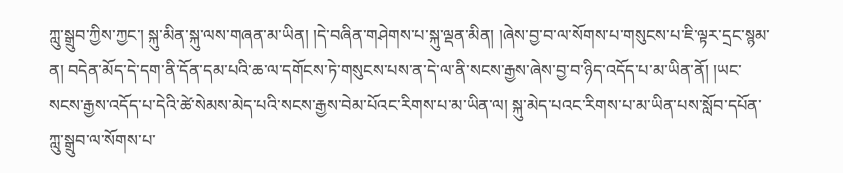ཀླུ་སྒྲུབ་ཀྱིས་ཀྱང་། སྐུ་མིན་སྐུ་ལས་གཞན་མ་ཡིན། །དེ་བཞིན་གཤེགས་པ་སྐུ་ལྡན་མིན། །ཞེས་བྱ་བ་ལ་སོགས་པ་གསུངས་པ་ཇི་ལྟར་དྲང་སྙམ་ན། བདེན་མོད་དེ་དག་ནི་དོན་དམ་པའི་ཆ་ལ་དགོངས་ཏེ་གསུངས་པས་ན་དེ་ལ་ནི་སངས་རྒྱས་ཞེས་བྱ་བ་ཉིད་འདོད་པ་མ་ཡིན་ནོ། །ཡང་སངས་རྒྱས་འདོད་པ་དེའི་ཚེ་སེམས་མེད་པའི་སངས་རྒྱས་བེམ་པོའང་རིགས་པ་མ་ཡིན་ལ། སྐུ་མེད་པའང་རིགས་པ་མ་ཡིན་པས་སློབ་དཔོན་ཀླུ་སྒྲུབ་ལ་སོགས་པ་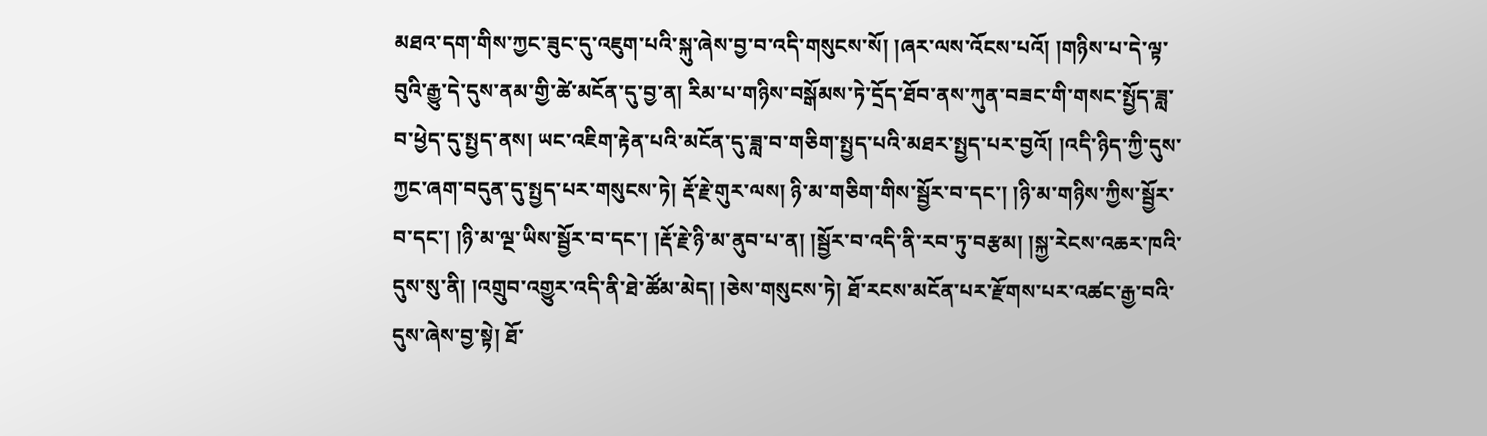མཐའ་དག་གིས་ཀྱང་ཟུང་དུ་འཇུག་པའི་སྐུ་ཞེས་བྱ་བ་འདི་གསུངས་སོ། །ཞར་ལས་འོངས་པའོ། །གཉིས་པ་དེ་ལྟ་བུའི་རྒྱུ་དེ་དུས་ནམ་གྱི་ཚེ་མངོན་དུ་བྱ་ན། རིམ་པ་གཉིས་བསྒོམས་ཏེ་དྲོད་ཐོབ་ནས་ཀུན་བཟང་གི་གསང་སྤྱོད་ཟླ་བ་ཕྱེད་དུ་སྤྱད་ནས། ཡང་འཇིག་རྟེན་པའི་མངོན་དུ་ཟླ་བ་གཅིག་སྤྱད་པའི་མཐར་སྤྱད་པར་བྱའོ། །འདི་ཉིད་ཀྱི་དུས་ཀྱང་ཞག་བདུན་དུ་སྤྱད་པར་གསུངས་ཏེ། རྡོ་རྗེ་གུར་ལས། ཉི་མ་གཅིག་གིས་སྦྱོར་བ་དང་། །ཉི་མ་གཉིས་ཀྱིས་སྦྱོར་བ་དང་། །ཉི་མ་ལྔ་ཡིས་སྦྱོར་བ་དང་། །རྡོ་རྗེ་ཉི་མ་ནུབ་པ་ན། །སྦྱོར་བ་འདི་ནི་རབ་ཏུ་བརྩམ། །སྐྱ་རེངས་འཆར་ཁའི་དུས་སུ་ནི། །འགྲུབ་འགྱུར་འདི་ནི་ཐེ་ཚོམ་མེད། །ཅེས་གསུངས་ཏེ། ཐོ་རངས་མངོན་པར་རྫོགས་པར་འཚང་རྒྱ་བའི་དུས་ཞེས་བྱ་སྟེ། ཐོ་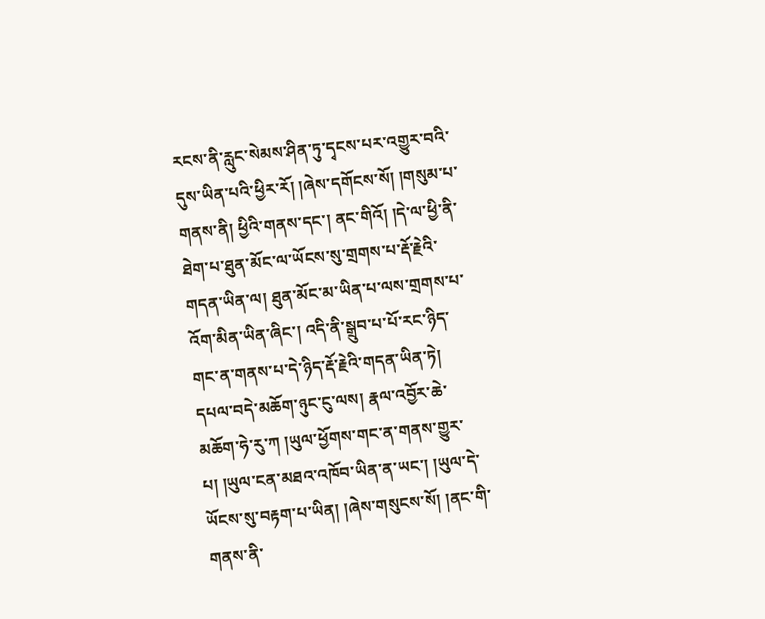རངས་ནི་རླུང་སེམས་ཤིན་ཏུ་དྭངས་པར་འགྱུར་བའི་དུས་ཡིན་པའི་ཕྱིར་རོ། །ཞེས་དགོངས་སོ། །གསུམ་པ་གནས་ནི། ཕྱིའི་གནས་དང་། ནང་གིའོ། །དེ་ལ་ཕྱི་ནི་ཐེག་པ་ཐུན་མོང་ལ་ཡོངས་སུ་གྲགས་པ་རྡོ་རྗེའི་གདན་ཡིན་ལ། ཐུན་མོང་མ་ཡིན་པ་ལས་གྲགས་པ་འོག་མིན་ཡིན་ཞིང་། འདི་ནི་སྒྲུབ་པ་པོ་རང་ཉིད་གང་ན་གནས་པ་དེ་ཉིད་རྡོ་རྗེའི་གདན་ཡིན་ཏེ། དཔལ་བདེ་མཆོག་ཉུང་ངུ་ལས། རྣལ་འབྱོར་ཆེ་མཆོག་ཧེ་རུ་ཀ །ཡུལ་ཕྱོགས་གང་ན་གནས་གྱུར་པ། །ཡུལ་ངན་མཐའ་འཁོབ་ཡིན་ན་ཡང་། །ཡུལ་དེ་ཡོངས་སུ་བརྟག་པ་ཡིན། །ཞེས་གསུངས་སོ། །ནང་གི་གནས་ནི་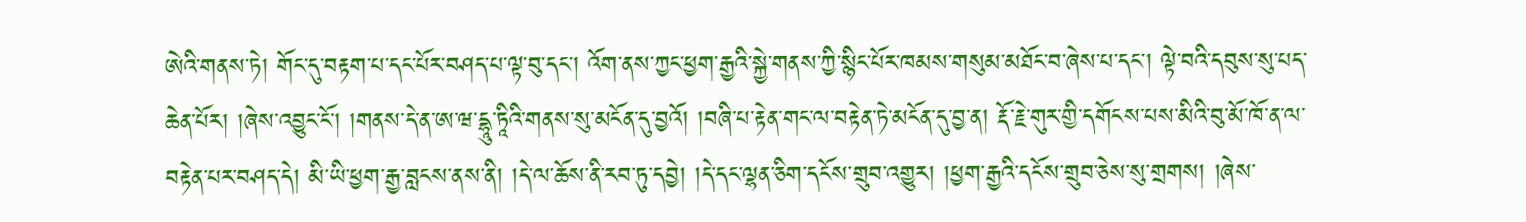ཨེའི་གནས་ཏེ། གོང་དུ་བརྟག་པ་དང་པོར་བཤད་པ་ལྟ་བུ་དང་། འོག་ནས་ཀྱང་ཕྱག་རྒྱའི་སྐྱེ་གནས་ཀྱི་སྙིང་པོར་ཁམས་གསུམ་མཐོང་བ་ཞེས་པ་དང་། ལྟེ་བའི་དབུས་སུ་པད་ཆེན་པོར། །ཞེས་འབྱུང་ངོ་། །གནས་དེ་ན་ཨ་ཝ་དྷཱུ་ཏཱིའི་གནས་སུ་མངོན་དུ་བྱའོ། །བཞི་པ་རྟེན་གང་ལ་བརྟེན་ཏེ་མངོན་དུ་བྱ་ན། རྡོ་རྗེ་གུར་གྱི་དགོངས་པས་མིའི་བུ་མོ་ཁོ་ན་ལ་བརྟེན་པར་བཤད་དེ། མི་ཡི་ཕྱག་རྒྱ་བླངས་ནས་ནི། །དེ་ལ་ཆོས་ནི་རབ་ཏུ་དབྱེ། །དེ་དང་ལྷན་ཅིག་དངོས་གྲུབ་འགྱུར། །ཕྱག་རྒྱའི་དངོས་གྲུབ་ཅེས་སུ་གྲགས། །ཞེས་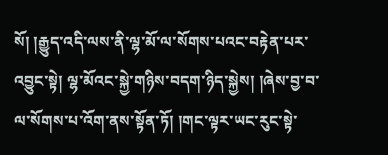སོ། །རྒྱུད་འདི་ལས་ནི་ལྷ་མོ་ལ་སོགས་པའང་བརྟེན་པར་འབྱུང་སྟེ། ལྷ་མོའང་སྐྱེ་གཉིས་བདག་ཉིད་སྐྱེས། །ཞེས་བྱ་བ་ལ་སོགས་པ་འོག་ནས་སྟོན་ཏོ། །གང་ལྟར་ཡང་རུང་སྟེ་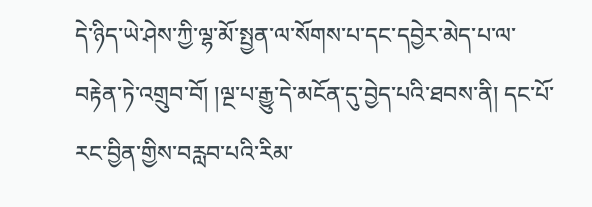དེ་ཉིད་ཡེ་ཤེས་ཀྱི་ལྷ་མོ་སྤྱན་ལ་སོགས་པ་དང་དབྱེར་མེད་པ་ལ་བརྟེན་ཏེ་འགྲུབ་བོ། །ལྔ་པ་རྒྱུ་དེ་མངོན་དུ་བྱེད་པའི་ཐབས་ནི། དང་པོ་རང་བྱིན་གྱིས་བརླབ་པའི་རིམ་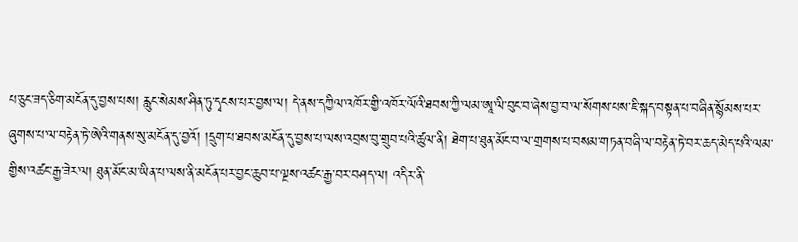པ་ཅུང་ཟད་ཅིག་མངོན་དུ་བྱས་པས། རླུང་སེམས་ཤིན་ཏུ་དྭངས་པར་བྱས་ལ། དེ་ནས་དཀྱིལ་འཁོར་གྱི་འཁོར་ལོའི་ཐབས་ཀྱི་ལམ་ཨཱ་ལི་བུང་བ་ཞེས་བྱ་བ་ལ་སོགས་པས་ཇི་སྐད་བསྟན་པ་བཞིན་སྙོམས་པར་ཞུགས་པ་ལ་བརྟེན་ཏེ་ཨེའི་གནས་སུ་མངོན་དུ་བྱའོ། །དྲུག་པ་ཐབས་མངོན་དུ་བྱས་པ་ལས་འབྲས་བུ་གྲུབ་པའི་ཚུལ་ནི། ཐེག་པ་ཐུན་མོང་བ་ལ་གྲགས་པ་བསམ་གཏན་བཞི་ལ་བརྟེན་ཏེ་བར་ཆད་མེད་པའི་ལམ་གྱིས་འཚང་རྒྱ་ཟེར་ལ། ཐུན་མོང་མ་ཡིན་པ་ལས་ནི་མངོན་པར་བྱང་ཆུབ་པ་ལྔས་འཚང་རྒྱ་བར་བཤད་ལ། འདིར་ནི་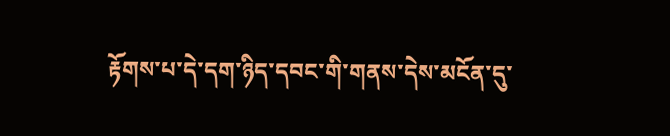རྟོགས་པ་དེ་དག་ཉིད་དབང་གི་གནས་དེས་མངོན་དུ་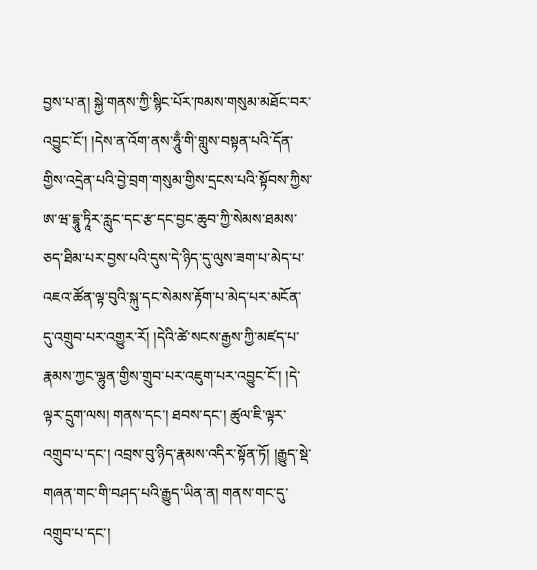བྱས་པ་ན། སྐྱེ་གནས་ཀྱི་སྙིང་པོར་ཁམས་གསུམ་མཐོང་བར་འབྱུང་ངོ་། །དེས་ན་འོག་ནས་ཧཱུྃ་གི་གླུས་བསྟན་པའི་དོན་གྱིས་འདྲེན་པའི་བྱེ་བྲག་གསུམ་གྱིས་དྲངས་པའི་སྟོབས་ཀྱིས་ཨ་ཝ་དྷཱུ་ཏཱིར་རླུང་དང་རྩ་དང་བྱང་ཆུབ་ཀྱི་སེམས་ཐམས་ཅད་ཐིམ་པར་བྱས་པའི་དུས་དེ་ཉིད་དུ་ལུས་ཟག་པ་མེད་པ་འཇའ་ཚོན་ལྟ་བུའི་སྐུ་དང་སེམས་རྟོག་པ་མེད་པར་མངོན་དུ་འགྲུབ་པར་འགྱུར་རོ། །དེའི་ཚེ་སངས་རྒྱས་ཀྱི་མཛད་པ་རྣམས་ཀྱང་ལྷུན་གྱིས་གྲུབ་པར་འཇུག་པར་འབྱུང་ངོ་། །དེ་ལྟར་དྲུག་ལས། གནས་དང་། ཐབས་དང་། ཚུལ་ཇི་ལྟར་འགྲུབ་པ་དང་། འབྲས་བུ་ཉིད་རྣམས་འདིར་སྟོན་ཏོ། །རྒྱུད་སྡེ་གཞན་གང་གི་བཤད་པའི་རྒྱུད་ཡིན་ན། གནས་གང་དུ་འགྲུབ་པ་དང་།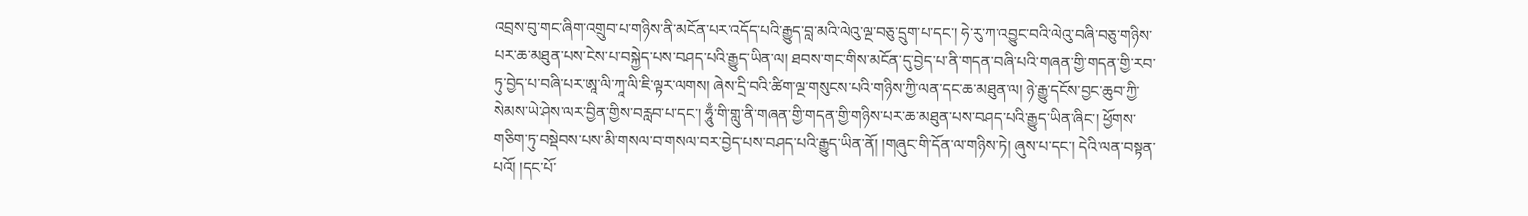འབྲས་བུ་གང་ཞིག་འགྲུབ་པ་གཉིས་ནི་མངོན་པར་འདོད་པའི་རྒྱུད་བླ་མའི་ལེའུ་ལྔ་བཅུ་དྲུག་པ་དང་། ཧེ་རུ་ཀ་འབྱུང་བའི་ལེའུ་བཞི་བཅུ་གཉིས་པར་ཆ་མཐུན་པས་ངེས་པ་བསྐྱེད་པས་བཤད་པའི་རྒྱུད་ཡིན་ལ། ཐབས་གང་གིས་མངོན་དུ་བྱེད་པ་ནི་གདན་བཞི་པའི་གཞན་གྱི་གདན་གྱི་རབ་ཏུ་བྱེད་པ་བཞི་པར་ཨཱ་ལི་ཀཱ་ལི་ཇི་ལྟར་ལགས། ཞེས་དྲི་བའི་ཚིག་ལྔ་གསུངས་པའི་གཉིས་ཀྱི་ལན་དང་ཆ་མཐུན་ལ། ཉེ་རྒྱུ་དངོས་བྱང་ཆུབ་ཀྱི་སེམས་ཡེ་ཤེས་ལར་བྱིན་གྱིས་བརླབ་པ་དང་། ཧཱུྃ་གི་གླུ་ནི་གཞན་གྱི་གདན་གྱི་གཉིས་པར་ཆ་མཐུན་པས་བཤད་པའི་རྒྱུད་ཡིན་ཞིང་། ཕྱོགས་གཅིག་ཏུ་བསྡེབས་པས་མི་གསལ་བ་གསལ་བར་བྱེད་པས་བཤད་པའི་རྒྱུད་ཡིན་ནོ། །གཞུང་གི་དོན་ལ་གཉིས་ཏེ། ཞུས་པ་དང་། དེའི་ལན་བསྟན་པའོ། །དང་པོ་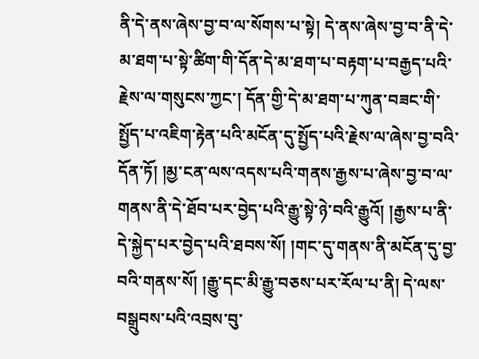ནི་དེ་ནས་ཞེས་བྱ་བ་ལ་སོགས་པ་སྟེ། དེ་ནས་ཞེས་བྱ་བ་ནི་དེ་མ་ཐག་པ་སྟེ་ཚིག་གི་དོན་དེ་མ་ཐག་པ་བརྟག་པ་བརྒྱད་པའི་རྗེས་ལ་གསུངས་ཀྱང་། དོན་གྱི་དེ་མ་ཐག་པ་ཀུན་བཟང་གི་སྤྱོད་པ་འཇིག་རྟེན་པའི་མངོན་དུ་སྤྱོད་པའི་རྗེས་ལ་ཞེས་བྱ་བའི་དོན་ཏོ། །མྱ་ངན་ལས་འདས་པའི་གནས་རྒྱས་པ་ཞེས་བྱ་བ་ལ་གནས་ནི་དེ་ཐོབ་པར་བྱེད་པའི་རྒྱུ་སྟེ་ཉེ་བའི་རྒྱུའོ། །རྒྱས་པ་ནི་དེ་སྐྱེད་པར་བྱེད་པའི་ཐབས་སོ། །གང་དུ་གནས་ནི་མངོན་དུ་བྱ་བའི་གནས་སོ། །རྒྱུ་དང་མི་རྒྱུ་བཅས་པར་རོལ་པ་ནི། དེ་ལས་བསྒྲུབས་པའི་འབྲས་བུ་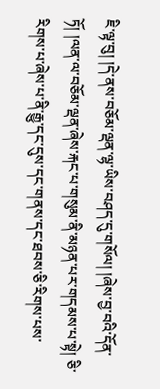ཇི་ལྟ་བུ། །དེ་ནས་བཅོམ་ལྡན་ལྷ་ཡིས་བཤད་དུ་གསོལ། །ཞེས་བྱ་བའི་དོན་ཏོ། །ལན་ལ་བཅོམ་ལྡན་ཞེས་རྐང་པ་གསུམ་ནི་མཉན་པར་གདམས་པ་སྟེ། ཅི་རིགས་པ་ཞེས་པ་ནི་རྒྱུ་དང་དུས་དང་གནས་དང་ཐབས་ཅི་རིགས་པས་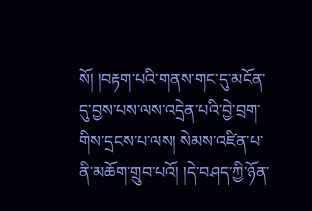སོ། །བརྟག་པའི་གནས་གང་དུ་མངོན་དུ་བྱས་པས་ལས་འདྲེན་པའི་བྱེ་བྲག་གིས་དྲངས་པ་ལས། སེམས་འཛིན་པ་ནི་མཆོག་གྲུབ་པའོ། །དེ་བཤད་ཀྱི་ཉོན་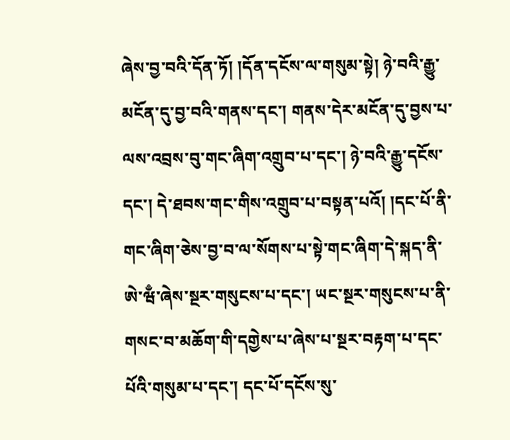ཞེས་བྱ་བའི་དོན་ཏོ། །དོན་དངོས་ལ་གསུམ་སྟེ། ཉེ་བའི་རྒྱུ་མངོན་དུ་བྱ་བའི་གནས་དང་། གནས་དེར་མངོན་དུ་བྱས་པ་ལས་འབྲས་བུ་གང་ཞིག་འགྲུབ་པ་དང་། ཉེ་བའི་རྒྱུ་དངོས་དང་། དེ་ཐབས་གང་གིས་འགྲུབ་པ་བསྟན་པའོ། །དང་པོ་ནི་གང་ཞིག་ཅེས་བྱ་བ་ལ་སོགས་པ་སྟེ་གང་ཞིག་དེ་སྐད་ནི་ཨེ་ཝྃ་ཞེས་སྔར་གསུངས་པ་དང་། ཡང་སྔར་གསུངས་པ་ནི་གསང་བ་མཆོག་གི་དགྱེས་པ་ཞེས་པ་སྔར་བརྟག་པ་དང་པོའི་གསུམ་པ་དང་། དང་པོ་དངོས་སུ་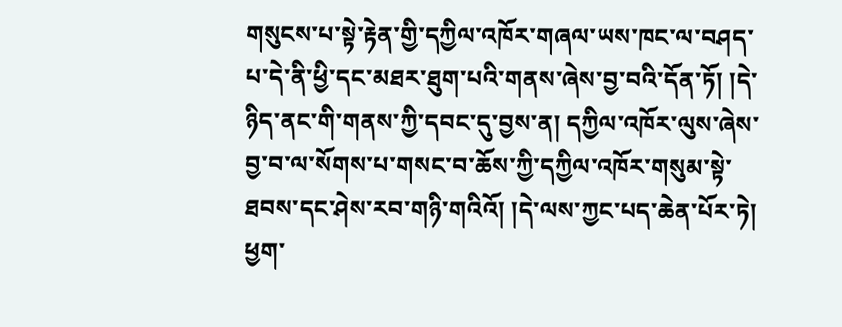གསུངས་པ་སྟེ་རྟེན་གྱི་དཀྱིལ་འཁོར་གཞལ་ཡས་ཁང་ལ་བཤད་པ་དེ་ནི་ཕྱི་དང་མཐར་ཐུག་པའི་གནས་ཞེས་བྱ་བའི་དོན་ཏོ། །དེ་ཉིད་ནང་གི་གནས་ཀྱི་དབང་དུ་བྱས་ན། དཀྱིལ་འཁོར་ལུས་ཞེས་བྱ་བ་ལ་སོགས་པ་གསང་བ་ཆོས་ཀྱི་དཀྱིལ་འཁོར་གསུམ་སྟེ་ཐབས་དང་ཤེས་རབ་གཉི་གའིའོ། །དེ་ལས་ཀྱང་པད་ཆེན་པོར་ཏེ། ཕྱག་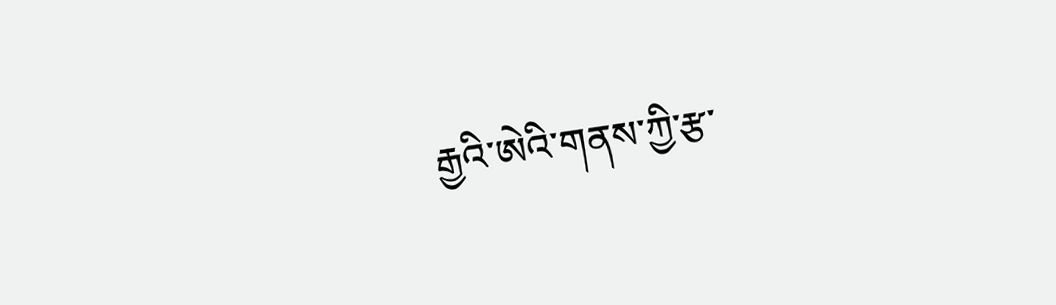རྒྱའི་ཨེའི་གནས་ཀྱི་རྩ་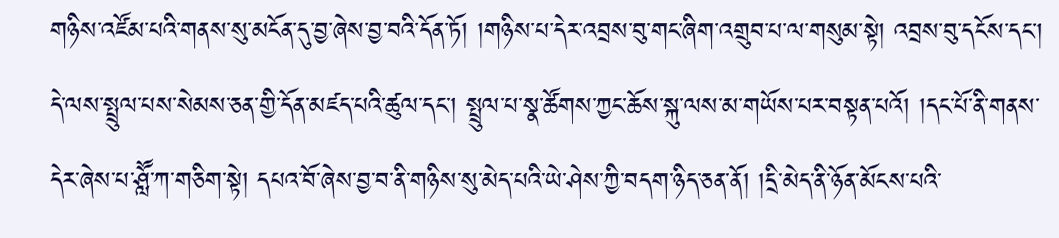གཉིས་འཛོམ་པའི་གནས་སུ་མངོན་དུ་བྱ་ཞེས་བྱ་བའི་དོན་ཏོ། །གཉིས་པ་དེར་འབྲས་བུ་གང་ཞིག་འགྲུབ་པ་ལ་གསུམ་སྟེ། འབྲས་བུ་དངོས་དང་། དེ་ལས་སྤྲུལ་པས་སེམས་ཅན་གྱི་དོན་མཛད་པའི་ཚུལ་དང་། སྤྲུལ་པ་སྣ་ཚོགས་ཀྱང་ཆོས་སྐུ་ལས་མ་གཡོས་པར་བསྟན་པའོ། །དང་པོ་ནི་གནས་དེར་ཞེས་པ་ཤླཽ་ཀ་གཅིག་སྟེ། དཔའ་བོ་ཞེས་བྱ་བ་ནི་གཉིས་སུ་མེད་པའི་ཡེ་ཤེས་ཀྱི་བདག་ཉིད་ཅན་ནོ། །དྲི་མེད་ནི་ཉོན་མོངས་པའི་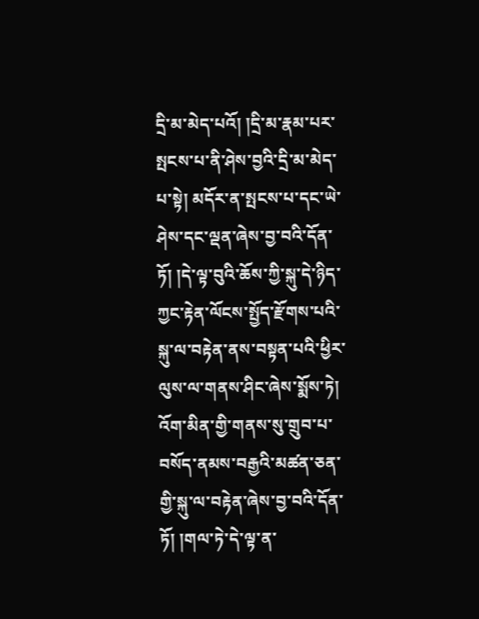དྲི་མ་མེད་པའོ། །དྲི་མ་རྣམ་པར་སྤངས་པ་ནི་ཤེས་བྱའི་དྲི་མ་མེད་པ་སྟེ། མདོར་ན་སྤངས་པ་དང་ཡེ་ཤེས་དང་ལྡན་ཞེས་བྱ་བའི་དོན་ཏོ། །དེ་ལྟ་བུའི་ཆོས་ཀྱི་སྐུ་དེ་ཉིད་ཀྱང་རྟེན་ལོངས་སྤྱོད་རྫོགས་པའི་སྐུ་ལ་བརྟེན་ནས་བསྟན་པའི་ཕྱིར་ལུས་ལ་གནས་ཤིང་ཞེས་སྨོས་ཏེ། འོག་མིན་གྱི་གནས་སུ་གྲུབ་པ་བསོད་ནམས་བརྒྱའི་མཚན་ཅན་གྱི་སྐུ་ལ་བརྟེན་ཞེས་བྱ་བའི་དོན་ཏོ། །གལ་ཏེ་དེ་ལྟ་ན་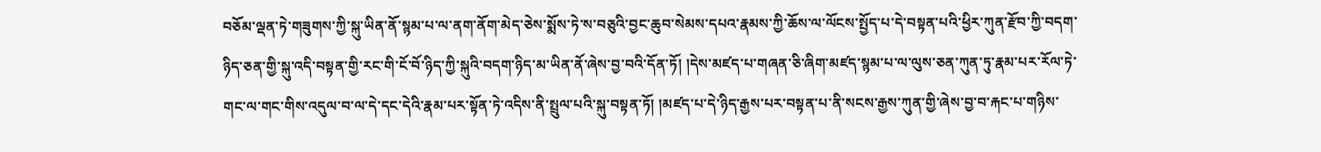བཅོམ་ལྡན་ཏེ་གཟུགས་ཀྱི་སྐུ་ཡིན་ནོ་སྙམ་པ་ལ་ནག་ནོག་མེད་ཅེས་སྨོས་ཏེ་ས་བཅུའི་བྱང་ཆུབ་སེམས་དཔའ་རྣམས་ཀྱི་ཆོས་ལ་ལོངས་སྤྱོད་པ་དེ་བསྟན་པའི་ཕྱིར་ཀུན་རྫོབ་ཀྱི་བདག་ཉིད་ཅན་གྱི་སྐུ་འདི་བསྟན་གྱི་རང་གི་ངོ་བོ་ཉིད་ཀྱི་སྐུའི་བདག་ཉིད་མ་ཡིན་ནོ་ཞེས་བྱ་བའི་དོན་ཏོ། །དེས་མཛད་པ་གཞན་ཅི་ཞིག་མཛད་སྙམ་པ་ལ་ལུས་ཅན་ཀུན་ཏུ་རྣམ་པར་རོལ་ཏེ་གང་ལ་གང་གིས་འདུལ་བ་ལ་དེ་དང་དེའི་རྣམ་པར་སྟོན་ཏེ་འདིས་ནི་སྤྲུལ་པའི་སྐུ་བསྟན་ཏོ། །མཛད་པ་དེ་ཉིད་རྒྱས་པར་བསྟན་པ་ནི་སངས་རྒྱས་ཀུན་གྱི་ཞེས་བྱ་བ་རྐང་པ་གཉིས་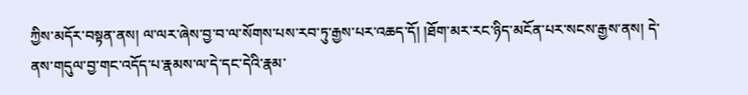ཀྱིས་མདོར་བསྟན་ནས། ལ་ལར་ཞེས་བྱ་བ་ལ་སོགས་པས་རབ་ཏུ་རྒྱས་པར་འཆད་དོ། །ཐོག་མར་རང་ཉིད་མངོན་པར་སངས་རྒྱས་ནས། དེ་ནས་གདུལ་བྱ་གང་འདོད་པ་རྣམས་ལ་དེ་དང་དེའི་རྣམ་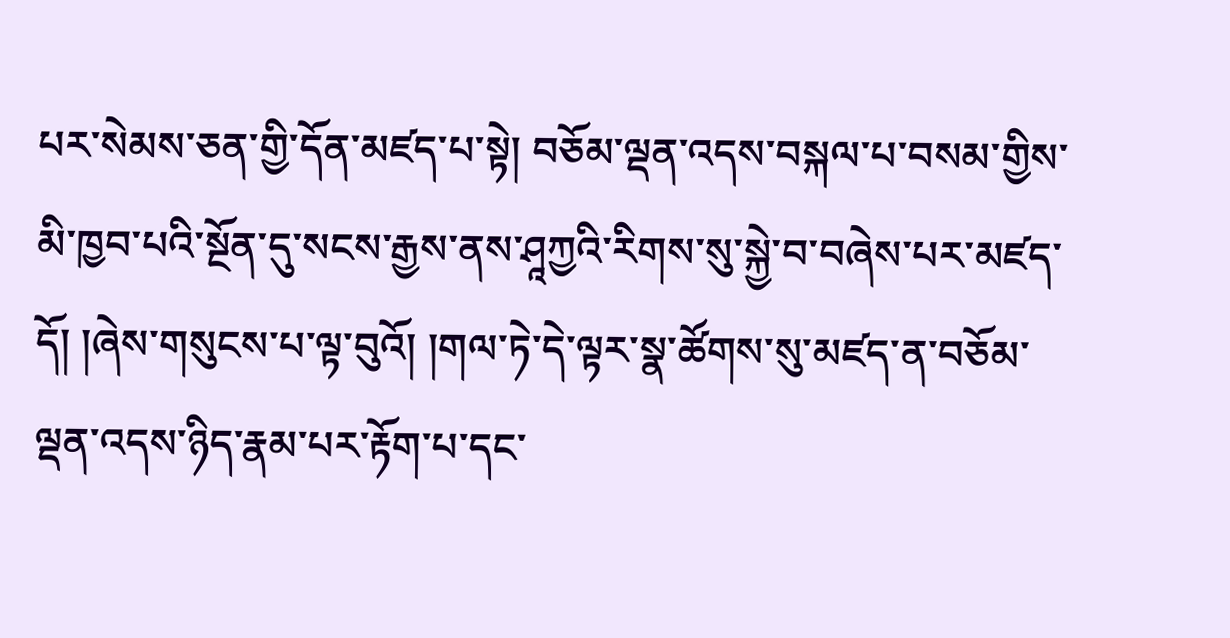པར་སེམས་ཅན་གྱི་དོན་མཛད་པ་སྟེ། བཅོམ་ལྡན་འདས་བསྐལ་པ་བསམ་གྱིས་མི་ཁྱབ་པའི་སྔོན་དུ་སངས་རྒྱས་ནས་ཤཱཀྱའི་རིགས་སུ་སྐྱེ་བ་བཞེས་པར་མཛད་དོ། །ཞེས་གསུངས་པ་ལྟ་བུའོ། །གལ་ཏེ་དེ་ལྟར་སྣ་ཚོགས་སུ་མཛད་ན་བཅོམ་ལྡན་འདས་ཉིད་རྣམ་པར་རྟོག་པ་དང་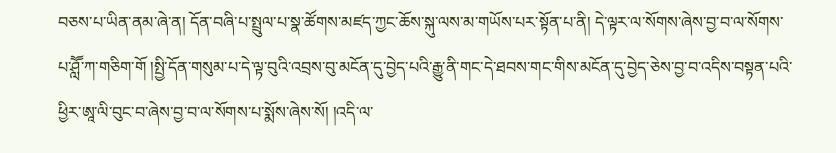བཅས་པ་ཡིན་ནམ་ཞེ་ན། དོན་བཞི་པ་སྤྲུལ་པ་སྣ་ཚོགས་མཛད་ཀྱང་ཆོས་སྐུ་ལས་མ་གཡོས་པར་སྟོན་པ་ནི། དེ་ལྟར་ལ་སོགས་ཞེས་བྱ་བ་ལ་སོགས་པ་ཤླཽ་ཀ་གཅིག་གོ །སྤྱི་དོན་གསུམ་པ་དེ་ལྟ་བུའི་འབྲས་བུ་མངོན་དུ་བྱེད་པའི་རྒྱུ་ནི་གང་དེ་ཐབས་གང་གིས་མངོན་དུ་བྱེད་ཅེས་བྱ་བ་འདིས་བསྟན་པའི་ཕྱིར་ཨཱ་ལི་བུང་བ་ཞེས་བྱ་བ་ལ་སོགས་པ་སྨོས་ཞེས་སོ། །འདི་ལ་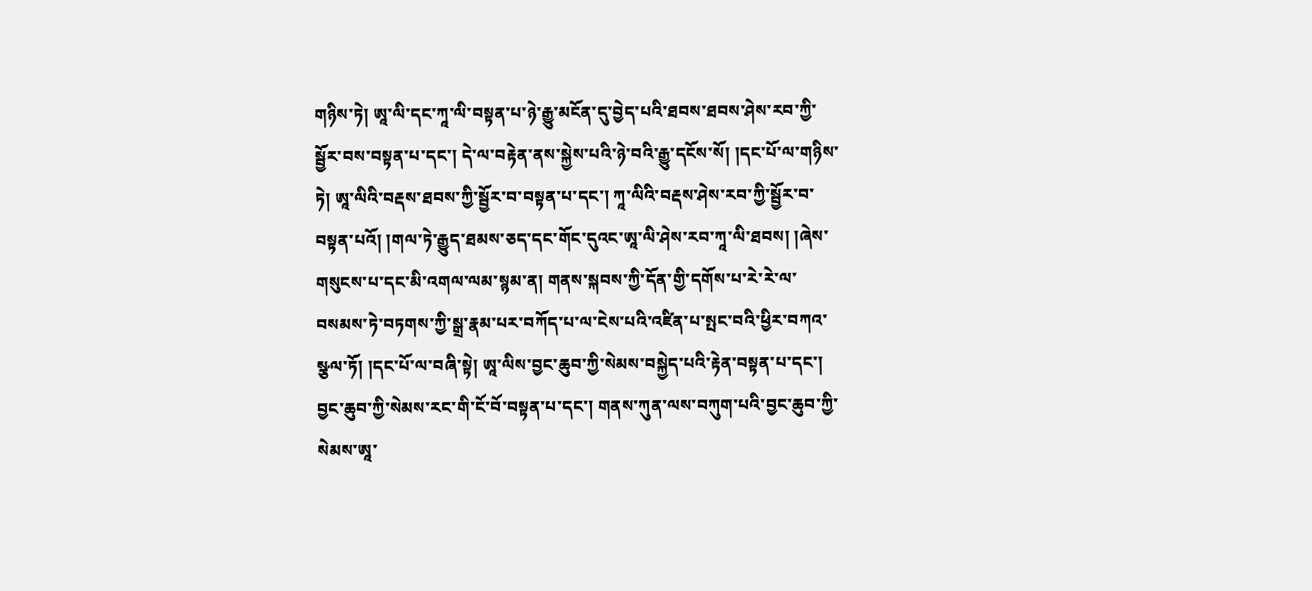གཉིས་ཏེ། ཨཱ་ལི་དང་ཀཱ་ལི་བསྟན་པ་ཉེ་རྒྱུ་མངོན་དུ་བྱེད་པའི་ཐབས་ཐབས་ཤེས་རབ་ཀྱི་སྦྱོར་བས་བསྟན་པ་དང་། དེ་ལ་བརྟེན་ནས་སྐྱེས་པའི་ཉེ་བའི་རྒྱུ་དངོས་སོ། །དང་པོ་ལ་གཉིས་ཏེ། ཨཱ་ལིའི་བརྡས་ཐབས་ཀྱི་སྦྱོར་བ་བསྟན་པ་དང་། ཀཱ་ལིའི་བརྡས་ཤེས་རབ་ཀྱི་སྦྱོར་བ་བསྟན་པའོ། །གལ་ཏེ་རྒྱུད་ཐམས་ཅད་དང་གོང་དུའང་ཨཱ་ལི་ཤེས་རབ་ཀཱ་ལི་ཐབས། །ཞེས་གསུངས་པ་དང་མི་འགལ་ལམ་སྙམ་ན། གནས་སྐབས་ཀྱི་དོན་གྱི་དགོས་པ་རེ་རེ་ལ་བསམས་ཏེ་བཏགས་ཀྱི་སྒྲ་རྣམ་པར་བཀོད་པ་ལ་ངེས་པའི་འཛིན་པ་སྤང་བའི་ཕྱིར་བཀའ་སྩལ་ཏོ། །དང་པོ་ལ་བཞི་སྟེ། ཨཱ་ལིས་བྱང་ཆུབ་ཀྱི་སེམས་བསྐྱེད་པའི་རྟེན་བསྟན་པ་དང་། བྱང་ཆུབ་ཀྱི་སེམས་རང་གི་ངོ་བོ་བསྟན་པ་དང་། གནས་ཀུན་ལས་བཀུག་པའི་བྱང་ཆུབ་ཀྱི་སེམས་ཨཱ་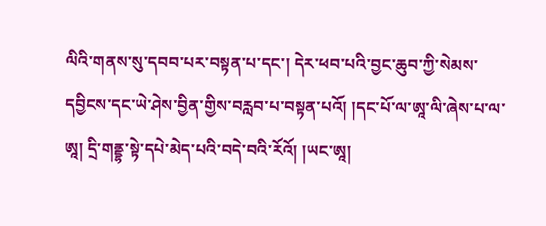ལིའི་གནས་སུ་དབབ་པར་བསྟན་པ་དང་། དེར་ཕབ་པའི་བྱང་ཆུབ་ཀྱི་སེམས་དབྱིངས་དང་ཡེ་ཤེས་བྱིན་གྱིས་བརླབ་པ་བསྟན་པའོ། །དང་པོ་ལ་ཨཱ་ལི་ཞེས་པ་ལ་ཨཱ། དྲི་གནྡྷ་སྟེ་དཔེ་མེད་པའི་བདེ་བའི་རོའོ། །ཡང་ཨཱ།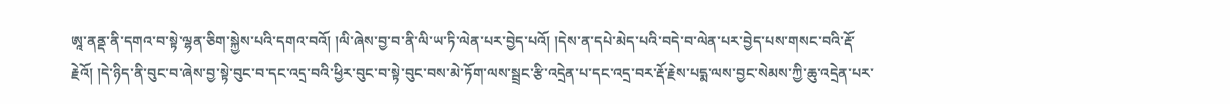ཨཱ་ནནྡ་ནི་དགའ་བ་སྟེ་ལྷན་ཅིག་སྐྱེས་པའི་དགའ་བའོ། །ལི་ཞེས་བྱ་བ་ནི་ལི་ཡ་ཏི་ལེན་པར་བྱེད་པའོ། །དེས་ན་དཔེ་མེད་པའི་བདེ་བ་ལེན་པར་བྱེད་པས་གསང་བའི་རྡོ་རྗེའོ། །དེ་ཉིད་ནི་བུང་བ་ཞེས་བྱ་སྟེ་བུང་བ་དང་འདྲ་བའི་ཕྱིར་བུང་བ་སྟེ་བུང་བས་མེ་ཏོག་ལས་སྦྲང་རྩི་འདྲེན་པ་དང་འདྲ་བར་རྡོ་རྗེས་པདྨ་ལས་བྱང་སེམས་ཀྱི་ཆུ་འདྲེན་པར་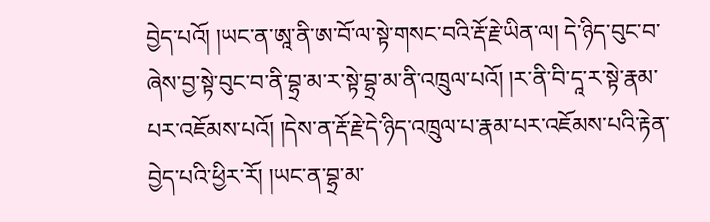བྱེད་པའོ། །ཡང་ན་ཨཱ་ནི་ཨ་བོ་ལ་སྟེ་གསང་བའི་རྡོ་རྗེ་ཡིན་ལ། དེ་ཉིད་བུང་བ་ཞེས་བྱ་སྟེ་བུང་བ་ནི་བྷྲ་མ་ར་སྟེ་བྷྲ་མ་ནི་འཁྲུལ་པའོ། །ར་ནི་བི་དཱ་ར་སྟེ་རྣམ་པར་འཇོམས་པའོ། །དེས་ན་རྡོ་རྗེ་དེ་ཉིད་འཁྲུལ་པ་རྣམ་པར་འཇོམས་པའི་རྟེན་བྱེད་པའི་ཕྱིར་རོ། །ཡང་ན་བྷྲ་མ་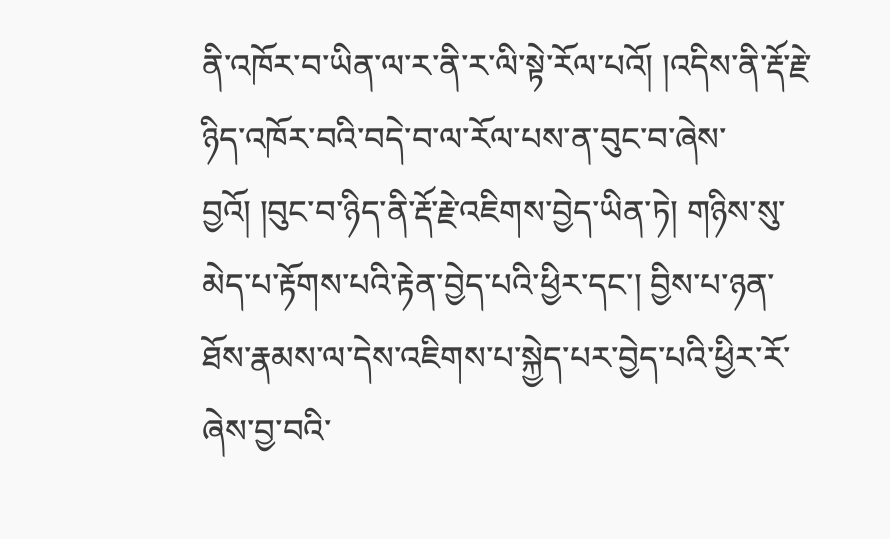ནི་འཁོར་བ་ཡིན་ལ་ར་ནི་ར་ལི་སྟེ་རོལ་པའོ། །འདིས་ནི་རྡོ་རྗེ་ཉིད་འཁོར་བའི་བདེ་བ་ལ་རོལ་པས་ན་བུང་བ་ཞེས་བྱའོ། །བུང་བ་ཉིད་ནི་རྡོ་རྗེ་འཇིགས་བྱེད་ཡིན་ཏེ། གཉིས་སུ་མེད་པ་རྟོགས་པའི་རྟེན་བྱེད་པའི་ཕྱིར་དང་། བྱིས་པ་ཉན་ཐོས་རྣམས་ལ་དེས་འཇིགས་པ་སྐྱེད་པར་བྱེད་པའི་ཕྱིར་རོ་ཞེས་བྱ་བའི་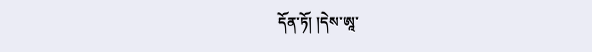དོན་ཏོ། །དེས་ཨཱ་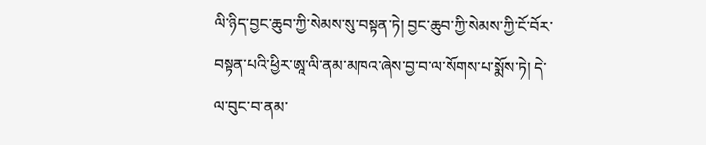ལི་ཉིད་བྱང་ཆུབ་ཀྱི་སེམས་སུ་བསྟན་ཏེ། བྱང་ཆུབ་ཀྱི་སེམས་ཀྱི་ངོ་བོར་བསྟན་པའི་ཕྱིར་ཨཱ་ལི་ནམ་མཁའ་ཞེས་བྱ་བ་ལ་སོགས་པ་སྨོས་ཏེ། དེ་ལ་བུང་བ་ནམ་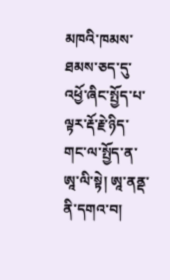མཁའི་ཁམས་ཐམས་ཅད་དུ་འཕྱོ་ཞིང་སྤྱོད་པ་ལྟར་རྡོ་རྗེ་ཉིད་གང་ལ་སྤྱོད་ན་ཨཱ་ལི་སྟེ། ཨཱ་ནནྡ་ནི་དགའ་བ།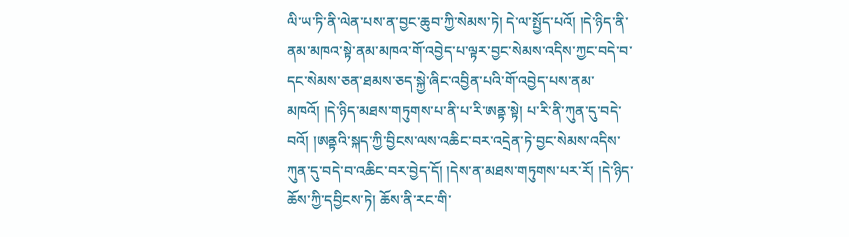ལི་ཡ་ཏི་ནི་ལེན་པས་ན་བྱང་ཆུབ་ཀྱི་སེམས་ཏེ། དེ་ལ་སྤྱོད་པའོ། །དེ་ཉིད་ནི་ནམ་མཁའ་སྟེ་ནམ་མཁའ་གོ་འབྱེད་པ་ལྟར་བྱང་སེམས་འདིས་ཀྱང་བདེ་བ་དང་སེམས་ཅན་ཐམས་ཅད་སྐྱེ་ཞིང་འབྱིན་པའི་གོ་འབྱེད་པས་ནམ་མཁའོ། །དེ་ཉིད་མཐས་གཏུགས་པ་ནི་པ་རི་ཨནྟ་སྟེ། པ་རི་ནི་ཀུན་དུ་བདེ་བའོ། །ཨནྟའི་སྐད་ཀྱི་བྱིངས་ལས་འཆིང་བར་འདྲེན་ཏེ་བྱང་སེམས་འདིས་ཀུན་དུ་བདེ་བ་འཆིང་བར་བྱེད་དོ། །དེས་ན་མཐས་གཏུགས་པར་རོ། །དེ་ཉིད་ཆོས་ཀྱི་དབྱིངས་ཏེ། ཆོས་ནི་རང་གི་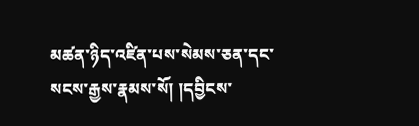མཚན་ཉིད་འཛིན་པས་སེམས་ཅན་དང་སངས་རྒྱས་རྣམས་སོ། །དབྱིངས་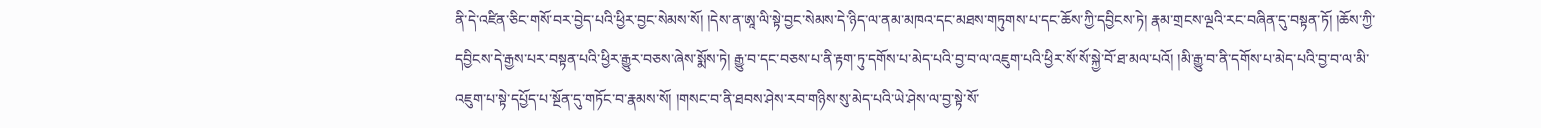ནི་དེ་འཛིན་ཅིང་གསོ་བར་བྱེད་པའི་ཕྱིར་བྱང་སེམས་སོ། །དེས་ན་ཨཱ་ལི་སྟེ་བྱང་སེམས་དེ་ཉིད་ལ་ནམ་མཁའ་དང་མཐས་གཏུགས་པ་དང་ཆོས་ཀྱི་དབྱིངས་ཏེ། རྣམ་གྲངས་ལྔའི་རང་བཞིན་དུ་བསྟན་ཏོ། །ཆོས་ཀྱི་དབྱིངས་དེ་རྒྱས་པར་བསྟན་པའི་ཕྱིར་རྒྱུར་བཅས་ཞེས་སྨོས་ཏེ། རྒྱུ་བ་དང་བཅས་པ་ནི་རྟག་ཏུ་དགོས་པ་མེད་པའི་བྱ་བ་ལ་འཇུག་པའི་ཕྱིར་སོ་སོ་སྐྱེ་བོ་ཐ་མལ་པའོ། །མི་རྒྱུ་བ་ནི་དགོས་པ་མེད་པའི་བྱ་བ་ལ་མི་འཇུག་པ་སྟེ་དཔྱོད་པ་སྔོན་དུ་གཏོང་བ་རྣམས་སོ། །གསང་བ་ནི་ཐབས་ཤེས་རབ་གཉིས་སུ་མེད་པའི་ཡེ་ཤེས་ལ་བྱ་སྟེ་སོ་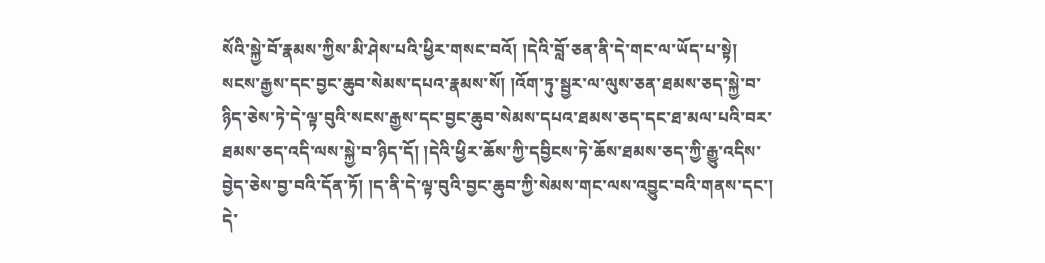སོའི་སྐྱེ་བོ་རྣམས་ཀྱིས་མི་ཤེས་པའི་ཕྱིར་གསང་བའོ། །དེའི་བློ་ཅན་ནི་དེ་གང་ལ་ཡོད་པ་སྟེ། སངས་རྒྱས་དང་བྱང་ཆུབ་སེམས་དཔའ་རྣམས་སོ། །འོག་ཏུ་སྦྱར་ལ་ལུས་ཅན་ཐམས་ཅད་སྐྱེ་བ་ཉིད་ཅེས་ཏེ་དེ་ལྟ་བུའི་སངས་རྒྱས་དང་བྱང་ཆུབ་སེམས་དཔའ་ཐམས་ཅད་དང་ཐ་མལ་པའི་བར་ཐམས་ཅད་འདི་ལས་སྐྱེ་བ་ཉིད་དོ། །དེའི་ཕྱིར་ཆོས་ཀྱི་དབྱིངས་ཏེ་ཆོས་ཐམས་ཅད་ཀྱི་རྒྱུ་འདིས་བྱེད་ཅེས་བྱ་བའི་དོན་ཏོ། །ད་ནི་དེ་ལྟ་བུའི་བྱང་ཆུབ་ཀྱི་སེམས་གང་ལས་འབྱུང་བའི་གནས་དང་། དེ་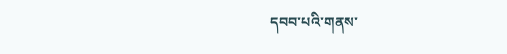དབབ་པའི་གནས་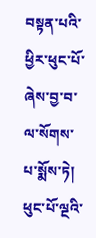བསྟན་པའི་ཕྱིར་ཕུང་པོ་ཞེས་བྱ་བ་ལ་སོགས་པ་སྨོས་ཏེ། ཕུང་པོ་ལྔའི་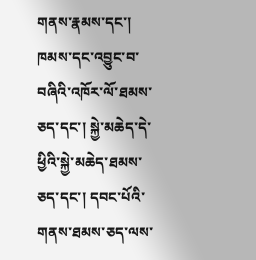གནས་རྣམས་དང་། ཁམས་དང་འབྱུང་བ་བཞིའི་འཁོར་ལོ་ཐམས་ཅད་དང་། སྐྱེ་མཆེད་དེ་ཕྱིའི་སྐྱེ་མཆེད་ཐམས་ཅད་དང་། དབང་པོའི་གནས་ཐམས་ཅད་ལས་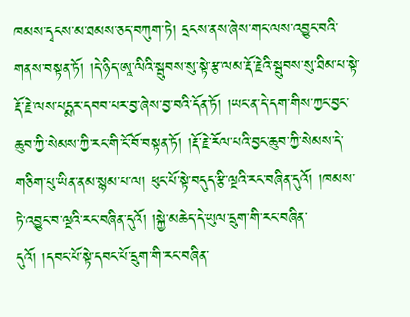ཁམས་དྭངས་མ་ཐམས་ཅད་བཀུག་ཏེ། དྲངས་ནས་ཞེས་གང་ལས་འབྱུང་བའི་གནས་བསྟན་ཏོ། །དེ་ཉིད་ཨཱ་ལིའི་སྦུབས་སུ་སྟེ་རྩ་ལམ་རྡོ་རྗེའི་སྦུབས་སུ་ཐིམ་པ་སྟེ་རྡོ་རྗེ་ལས་པདྨར་དབབ་པར་བྱ་ཞེས་བྱ་བའི་དོན་ཏོ། །ཡང་ན་དེ་དག་གིས་ཀྱང་བྱང་ཆུབ་ཀྱི་སེམས་ཀྱི་རང་གི་ངོ་བོ་བསྟན་ཏོ། །རྡོ་རྗེ་རོལ་པའི་བྱང་ཆུབ་ཀྱི་སེམས་དེ་གཅིག་པུ་ཡིན་ནམ་སྙམ་པ་ལ། ཕུང་པོ་སྟེ་བདུད་རྩི་ལྔའི་རང་བཞིན་དུའོ། །ཁམས་ཏེ་འབྱུང་བ་ལྔའི་རང་བཞིན་དུའོ། །སྐྱེ་མཆེད་དེ་ཡུལ་དྲུག་གི་རང་བཞིན་དུའོ། །དབང་པོ་སྟེ་དབང་པོ་དྲུག་གི་རང་བཞིན་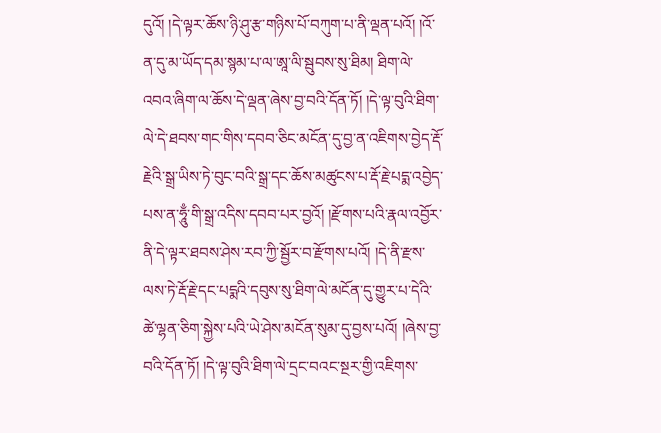དུའོ། །དེ་ལྟར་ཆོས་ཉི་ཤུ་རྩ་གཉིས་པོ་བཀུག་པ་ནི་ལྡན་པའོ། །འོ་ན་དུ་མ་ཡོད་དམ་སྙམ་པ་ལ་ཨཱ་ལི་སྦུབས་སུ་ཐིམ། ཐིག་ལེ་འབའ་ཞིག་ལ་ཆོས་དེ་ལྡན་ཞེས་བྱ་བའི་དོན་ཏོ། །དེ་ལྟ་བུའི་ཐིག་ལེ་དེ་ཐབས་གང་གིས་དབབ་ཅིང་མངོན་དུ་བྱ་ན་འཇིགས་བྱེད་རྡོ་རྗེའི་སྒྲ་ཡིས་ཏེ་བུང་བའི་སྒྲ་དང་ཆོས་མཚུངས་པ་རྡོ་རྗེ་པདྨ་འབྱེད་པས་ན་ཧཱུྃ་གི་སྒྲ་འདིས་དབབ་པར་བྱའོ། །རྫོགས་པའི་རྣལ་འབྱོར་ནི་དེ་ལྟར་ཐབས་ཤེས་རབ་ཀྱི་སྦྱོར་བ་རྫོགས་པའོ། །དེ་ནི་རྫས་ལས་ཏེ་རྡོ་རྗེ་དང་པདྨའི་དབུས་སུ་ཐིག་ལེ་མངོན་དུ་གྱུར་པ་དེའི་ཚེ་ལྷན་ཅིག་སྐྱེས་པའི་ཡེ་ཤེས་མངོན་སུམ་དུ་བྱས་པའོ། །ཞེས་བྱ་བའི་དོན་ཏོ། །དེ་ལྟ་བུའི་ཐིག་ལེ་དྲང་བའང་སྔར་གྱི་འཇིགས་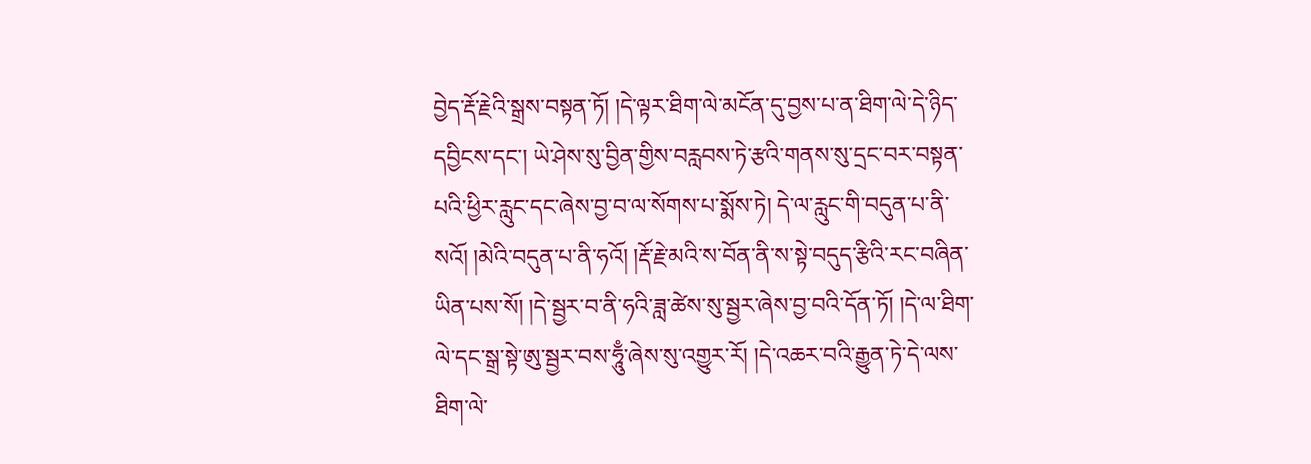བྱེད་རྡོ་རྗེའི་སྒྲས་བསྟན་ཏོ། །དེ་ལྟར་ཐིག་ལེ་མངོན་དུ་བྱས་པ་ན་ཐིག་ལེ་དེ་ཉིད་དབྱིངས་དང་། ཡེ་ཤེས་སུ་བྱིན་གྱིས་བརླབས་ཏེ་རྩའི་གནས་སུ་དྲང་བར་བསྟན་པའི་ཕྱིར་རླུང་དང་ཞེས་བྱ་བ་ལ་སོགས་པ་སྨོས་ཏེ། དེ་ལ་རླུང་གི་བདུན་པ་ནི་སའོ། །མེའི་བདུན་པ་ནི་ཧའོ། །རྡོ་རྗེ་མའི་ས་བོན་ནི་ས་སྟེ་བདུད་རྩིའི་རང་བཞིན་ཡིན་པས་སོ། །དེ་སྦྱར་བ་ནི་ཧའི་ཟླ་ཚེས་སུ་སྦྱར་ཞེས་བྱ་བའི་དོན་ཏོ། །དེ་ལ་ཐིག་ལེ་དང་སྒྲ་སྟེ་ཨུ་སྦྱར་བས་ཧཱུྃ་ཞེས་སུ་འགྱུར་རོ། །དེ་འཆར་བའི་རྒྱུན་ཏེ་དེ་ལས་ཐིག་ལེ་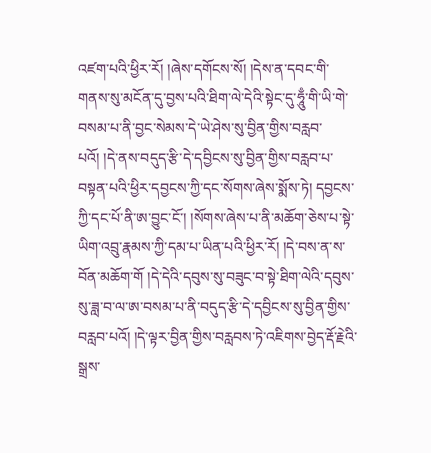འཛག་པའི་ཕྱིར་རོ། །ཞེས་དགོངས་སོ། །དེས་ན་དབང་གི་གནས་སུ་མངོན་དུ་བྱས་པའི་ཐིག་ལེ་དེའི་སྟེང་དུ་ཧཱུྃ་གི་ཡི་གེ་བསམ་པ་ནི་བྱང་སེམས་དེ་ཡེ་ཤེས་སུ་བྱིན་གྱིས་བརླབ་པའོ། །དེ་ནས་བདུད་རྩི་དེ་དབྱིངས་སུ་བྱིན་གྱིས་བརླབ་པ་བསྟན་པའི་ཕྱིར་དབྱངས་ཀྱི་དང་སོགས་ཞེས་སྨོས་ཏེ། དབྱངས་ཀྱི་དང་པོ་ནི་ཨ་བྱུང་ངོ་། །སོགས་ཞེས་པ་ནི་མཆོག་ཅེས་པ་སྟེ་ཡིག་འབྲུ་རྣམས་ཀྱི་དམ་པ་ཡིན་པའི་ཕྱིར་རོ། །དེ་བས་ན་ས་བོན་མཆོག་གོ །དེ་དེའི་དབུས་སུ་བཟུང་བ་སྟེ་ཐིག་ལེའི་དབུས་སུ་ཟླ་བ་ལ་ཨ་བསམ་པ་ནི་བདུད་རྩི་དེ་དབྱིངས་སུ་བྱིན་གྱིས་བརླབ་པའོ། །དེ་ལྟར་བྱིན་གྱིས་བརླབས་ཏེ་འཇིགས་བྱེད་རྡོ་རྗེའི་སྒྲས་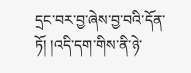དྲང་བར་བྱ་ཞེས་བྱ་བའི་དོན་ཏོ། །འདི་དག་གིས་ནི་ཉེ་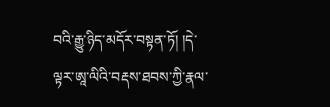བའི་རྒྱུ་ཉིད་མདོར་བསྟན་ཏོ། །དེ་ལྟར་ཨཱ་ལིའི་བརྡས་ཐབས་ཀྱི་རྣལ་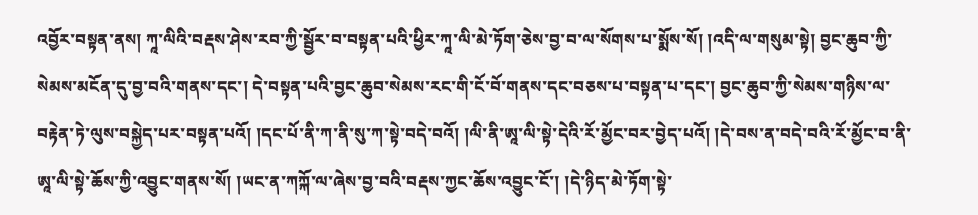འབྱོར་བསྟན་ནས། ཀཱ་ལིའི་བརྡས་ཤེས་རབ་ཀྱི་སྦྱོར་བ་བསྟན་པའི་ཕྱིར་ཀཱ་ལི་མེ་ཏོག་ཅེས་བྱ་བ་ལ་སོགས་པ་སྨོས་སོ། །འདི་ལ་གསུམ་སྟེ། བྱང་ཆུབ་ཀྱི་སེམས་མངོན་དུ་བྱ་བའི་གནས་དང་། དེ་བསྟན་པའི་བྱང་ཆུབ་སེམས་རང་གི་ངོ་བོ་གནས་དང་བཅས་པ་བསྟན་པ་དང་། བྱང་ཆུབ་ཀྱི་སེམས་གཉིས་ལ་བརྟེན་ཏེ་ལུས་བསྐྱེད་པར་བསྟན་པའོ། །དང་པོ་ནི་ཀ་ནི་སུ་ཀ་སྟེ་བདེ་བའོ། །ལི་ནི་ཨཱ་ལི་སྟེ་དེའི་རོ་མྱོང་བར་བྱེད་པའོ། །དེ་བས་ན་བདེ་བའི་རོ་མྱོང་བ་ནི་ཨཱ་ལི་སྟེ་ཆོས་ཀྱི་འབྱུང་གནས་སོ། །ཡང་ན་ཀཀྐོ་ལ་ཞེས་བྱ་བའི་བརྡས་ཀྱང་ཆོས་འབྱུང་ངོ་། །དེ་ཉིད་མེ་ཏོག་སྟེ་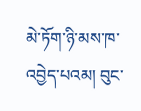མེ་ཏོག་ཉི་མས་ཁ་འབྱེད་པའམ། བུང་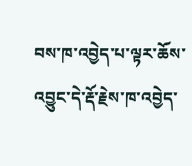བས་ཁ་འབྱེད་པ་ལྟར་ཆོས་འབྱུང་དེ་རྡོ་རྗེས་ཁ་འབྱེད་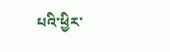པའི་ཕྱིར་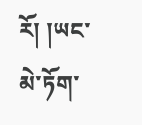རོ། །ཡང་མེ་ཏོག་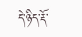དེ་ཉིད་རྡོ་